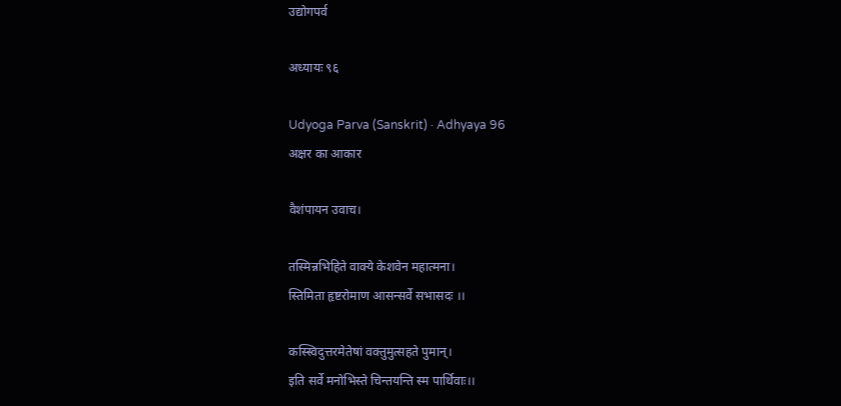उद्योगपर्व

अध्यायः ९६

Udyoga Parva (Sanskrit) · Adhyaya 96
अक्षर का आकार

वैशंपायन उवाच।

तस्मिन्नभिहिते वाक्ये केशवेन महात्मना।
स्तिमिता हृष्टरोमाण आसन्सर्वे सभासदः ।।

कस्स्विदुत्तरमेतेषां वक्तुमुत्सहते पुमान्।
इति सर्वे मनोभिस्ते चिन्तयन्ति स्म पार्थिवाः।।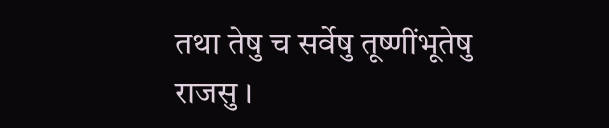तथा तेषु च सर्वेषु तूष्णींभूतेषु राजसु ।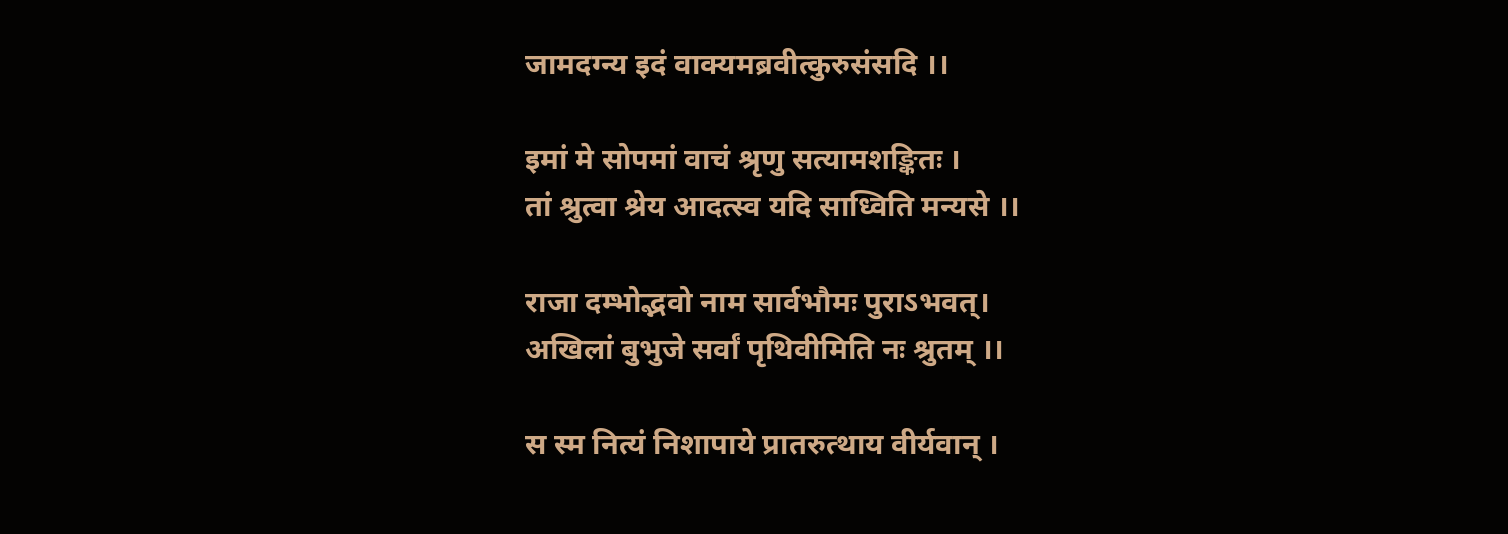जामदग्न्य इदं वाक्यमब्रवीत्कुरुसंसदि ।।

इमां मे सोपमां वाचं श्रृणु सत्यामशङ्कितः ।
तां श्रुत्वा श्रेय आदत्स्व यदि साध्विति मन्यसे ।।

राजा दम्भोद्भवो नाम सार्वभौमः पुराऽभवत्।
अखिलां बुभुजे सर्वां पृथिवीमिति नः श्रुतम् ।।

स स्म नित्यं निशापाये प्रातरुत्थाय वीर्यवान् ।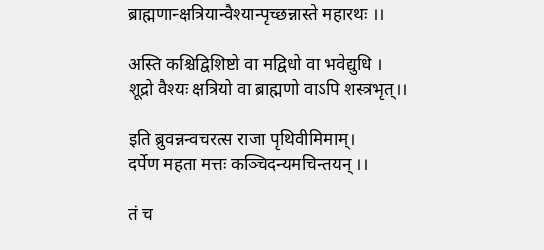ब्राह्मणान्क्षत्रियान्वैश्यान्पृच्छन्नास्ते महारथः ।।

अस्ति कश्चिद्विशिष्टो वा मद्विधो वा भवेद्युधि ।
शूद्रो वैश्यः क्षत्रियो वा ब्राह्मणो वाऽपि शस्त्रभृत्।।

इति ब्रुवन्नन्वचरत्स राजा पृथिवीमिमाम्।
दर्पेण महता मत्तः कञ्चिदन्यमचिन्तयन् ।।

तं च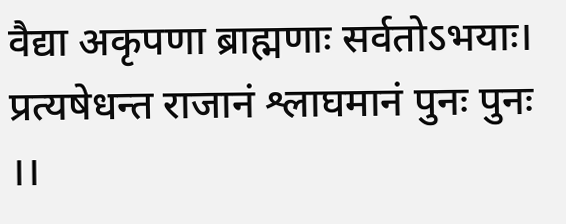वैद्या अकृपणा ब्राह्मणाः सर्वतोऽभयाः।
प्रत्यषेधन्त राजानं श्लाघमानं पुनः पुनः ।।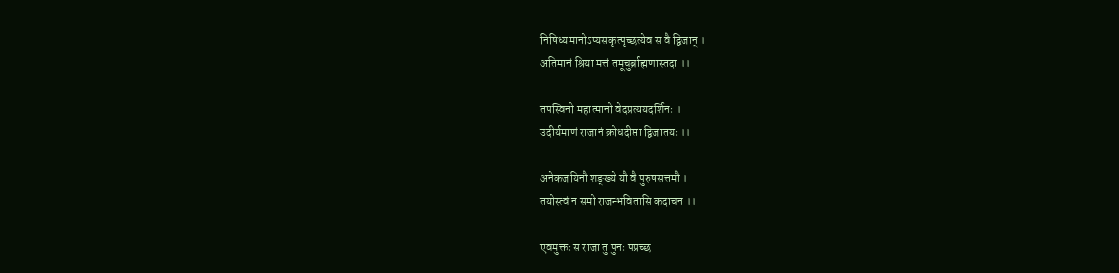निषिध्यमानोऽप्यसकृत्पृच्छत्येव स वै द्विजान् ।
अतिमानं श्रिया मत्तं तमूचुर्ब्राह्मणास्तदा ।।

तपस्विनो महात्मानो वेदप्रत्ययदर्शिनः ।
उदीर्यमाणं राजानं क्रोधदीप्ता द्विजातयः ।।

अनेकजयिनौ शङ्ख्ये यौ वै पुरुषसत्तमौ ।
तयोस्त्वं न समो राजन्भवितासि कदाचन ।।

एवमुक्तः स राजा तु पुनः पप्रच्छ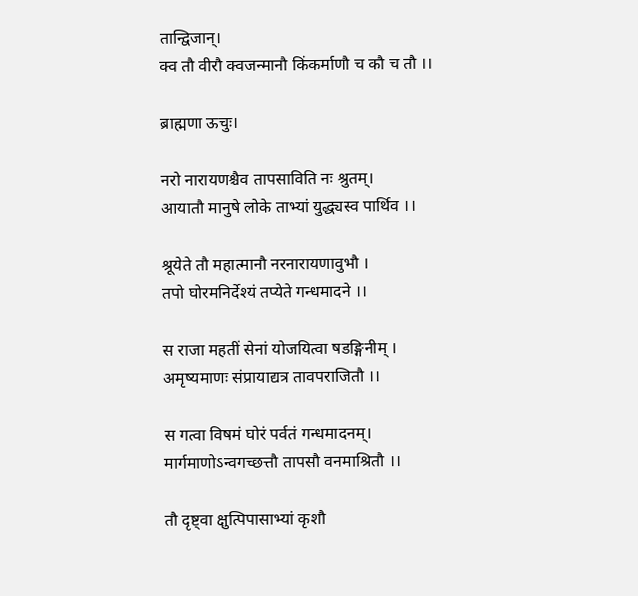तान्द्विजान्।
क्व तौ वीरौ क्वजन्मानौ किंकर्माणौ च कौ च तौ ।।

ब्राह्मणा ऊचुः।

नरो नारायणश्चैव तापसाविति नः श्रुतम्।
आयातौ मानुषे लोके ताभ्यां युद्ध्यस्व पार्थिव ।।

श्रूयेते तौ महात्मानौ नरनारायणावुभौ ।
तपो घोरमनिर्देश्यं तप्येते गन्धमादने ।।

स राजा महतीं सेनां योजयित्वा षडङ्गिनीम् ।
अमृष्यमाणः संप्रायाद्यत्र तावपराजितौ ।।

स गत्वा विषमं घोरं पर्वतं गन्धमादनम्।
मार्गमाणोऽन्वगच्छत्तौ तापसौ वनमाश्रितौ ।।

तौ दृष्ट्वा क्षुत्पिपासाभ्यां कृशौ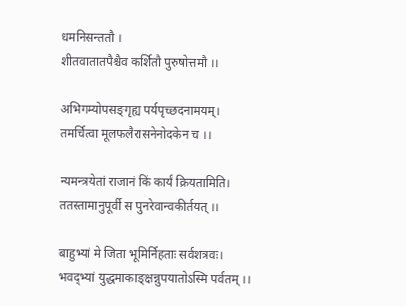धमनिसन्ततौ ।
शीतवातातपैश्चैव कर्शितौ पुरुषोत्तमौ ।।

अभिगम्योपसङ्गृह्य पर्यपृच्छदनामयम्।
तमर्चित्वा मूलफलैरासनेनोदकेन च ।।

न्यमन्त्रयेतां राजानं किं कार्यं क्रियतामिति।
ततस्तामानुपूर्वी स पुनरेवान्वकीर्तयत् ।।

बाहुभ्यां मे जिता भूमिर्निहताः सर्वशत्रवः।
भवद्भ्यां युद्धमाकाङ्क्षन्नुपयातोऽस्मि पर्वतम् ।।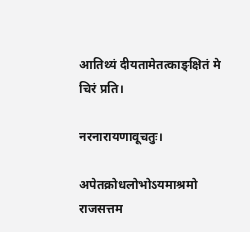आतिथ्यं दीयतामेतत्काङ्क्षितं मे चिरं प्रति।

नरनारायणावूचतुः।

अपेतक्रोधलोभोऽयमाश्रमो राजसत्तम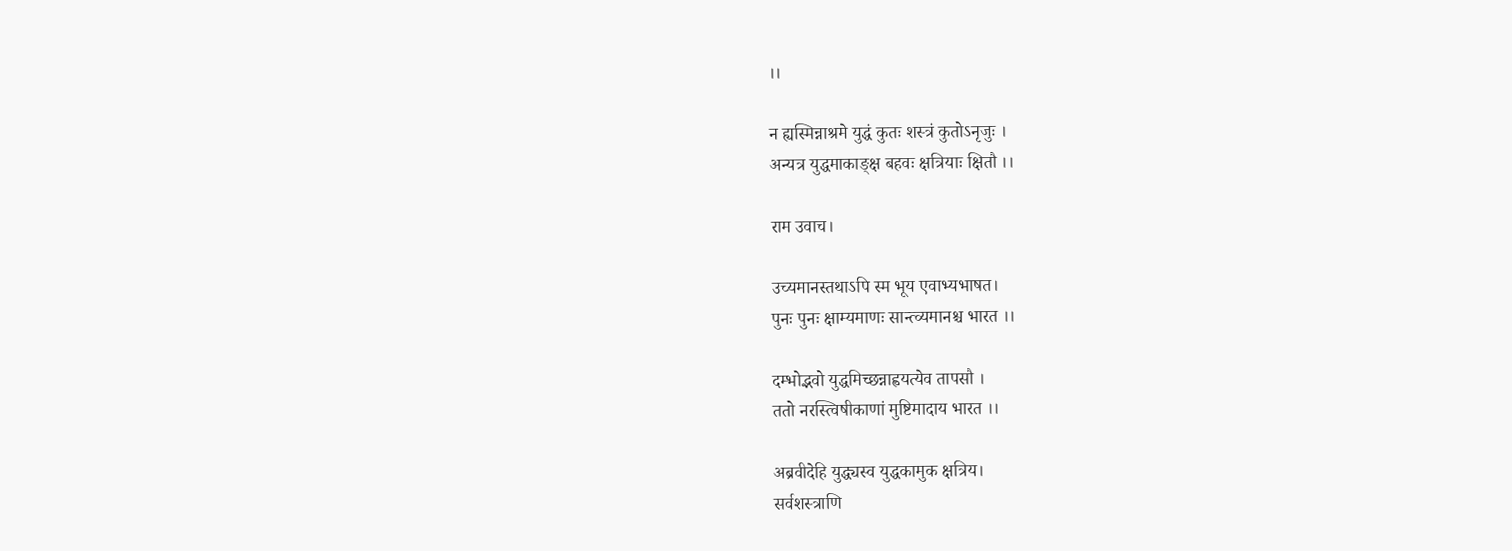।।

न ह्यस्मिन्नाश्रमे युद्धं कुतः शस्त्रं कुतोऽनृजुः ।
अन्यत्र युद्धमाकाङ्क्ष बहवः क्षत्रियाः क्षितौ ।।

राम उवाच।

उच्यमानस्तथाऽपि स्म भूय एवाभ्यभाषत।
पुनः पुनः क्षाम्यमाणः सान्त्व्यमानश्च भारत ।।

दम्भोद्भवो युद्धमिच्छन्नाह्वयत्येव तापसौ ।
ततो नरस्त्विषीकाणां मुष्टिमादाय भारत ।।

अब्रवीदेहि युद्ध्यस्व युद्धकामुक क्षत्रिय।
सर्वशस्त्राणि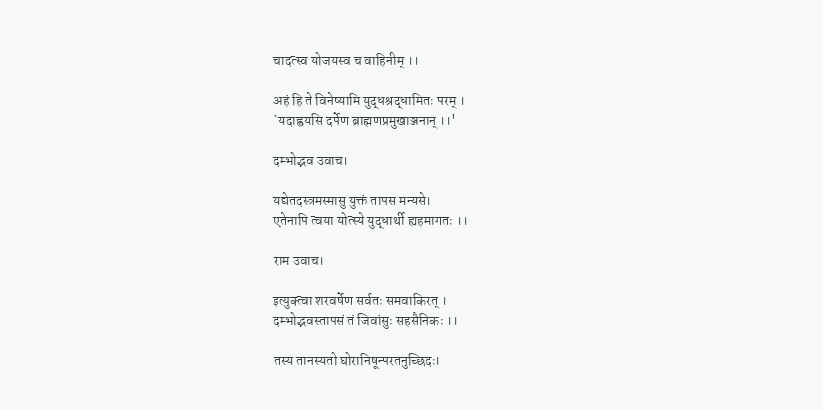चादत्स्व योजयस्व च वाहिनीम् ।।

अहं हि ते विनेष्यामि युद्धश्रद्धामितः परम् ।
`यदाह्वयसि दर्पेण ब्राह्मणप्रमुखाञ्जनान् ।।'

दम्भोद्भव उवाच।

यद्येतदस्त्रमस्मासु युक्तं तापस मन्यसे।
एतेनापि त्वया योत्स्ये युद्धार्थी ह्यहमागतः ।।

राम उवाच।

इत्युक्त्वा शरवर्षेण सर्वतः समवाकिरत् ।
दम्भोद्भवस्तापसं तं जिवांसुः सहसैनिकः ।।

तस्य तानस्यतो घोरानिषून्परतनुच्छिदः।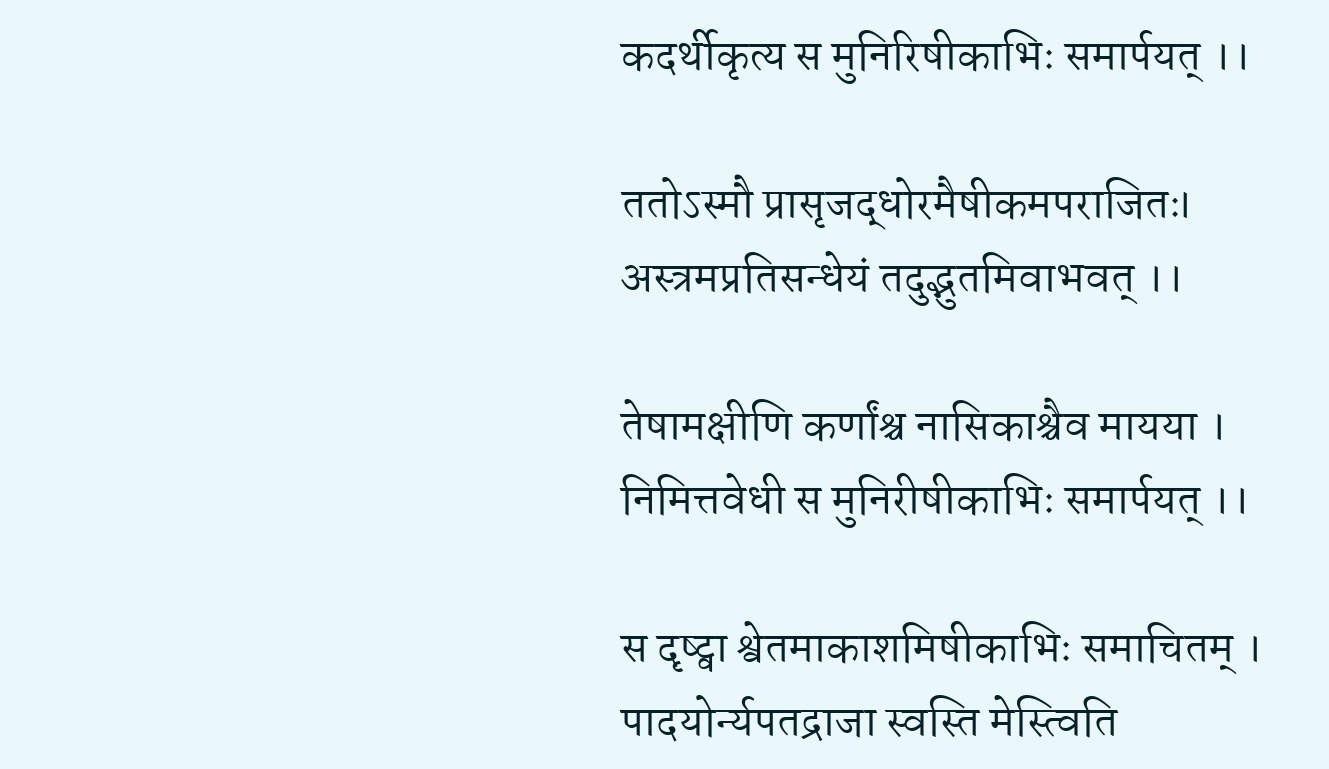कदर्थीकृत्य स मुनिरिषीकाभिः समार्पयत् ।।

ततोऽस्मौ प्रासृजद्धोरमैषीकमपराजितः।
अस्त्रमप्रतिसन्धेयं तदुद्भुतमिवाभवत् ।।

तेषामक्षीणि कर्णांश्च नासिकाश्चैव मायया ।
निमित्तवेधी स मुनिरीषीकाभिः समार्पयत् ।।

स दृष्ट्वा श्वेतमाकाशमिषीकाभिः समाचितम् ।
पादयोर्न्यपतद्राजा स्वस्ति मेस्त्विति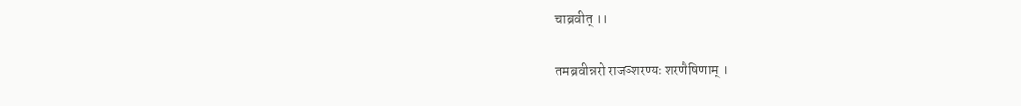चाब्रवीत् ।।

तमब्रवीन्नरो राजञ्शरण्यः शरणैषिणाम् ।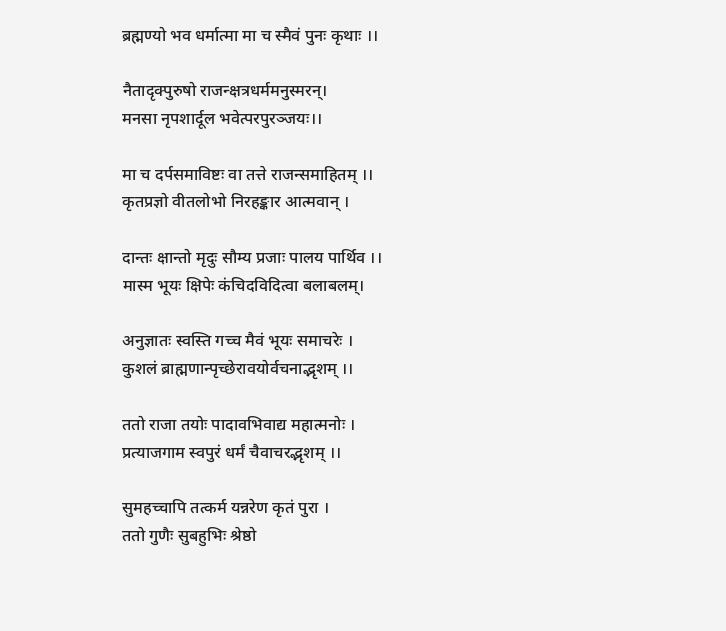ब्रह्मण्यो भव धर्मात्मा मा च स्मैवं पुनः कृथाः ।।

नैतादृक्पुरुषो राजन्क्षत्रधर्ममनुस्मरन्।
मनसा नृपशार्दूल भवेत्परपुरञ्जयः।।

मा च दर्पसमाविष्टः वा तत्ते राजन्समाहितम् ।।
कृतप्रज्ञो वीतलोभो निरहङ्कार आत्मवान् ।

दान्तः क्षान्तो मृदुः सौम्य प्रजाः पालय पार्थिव ।।
मास्म भूयः क्षिपेः कंचिदविदित्वा बलाबलम्।

अनुज्ञातः स्वस्ति गच्च मैवं भूयः समाचरेः ।
कुशलं ब्राह्मणान्पृच्छेरावयोर्वचनाद्भृशम् ।।

ततो राजा तयोः पादावभिवाद्य महात्मनोः ।
प्रत्याजगाम स्वपुरं धर्मं चैवाचरद्भृशम् ।।

सुमहच्चापि तत्कर्म यन्नरेण कृतं पुरा ।
ततो गुणैः सुबहुभिः श्रेष्ठो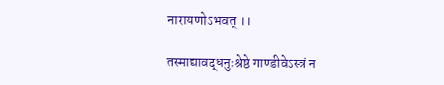नारायणोऽभवत् ।।

तस्माद्यावद्धनुःश्रेष्ठे गाण्डीवेऽस्त्रं न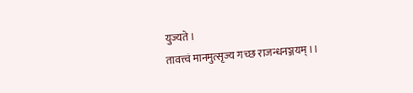युज्यते।
तावत्त्वं मानमुत्सृज्य गच्छ राजन्धनञ्जयम् ।।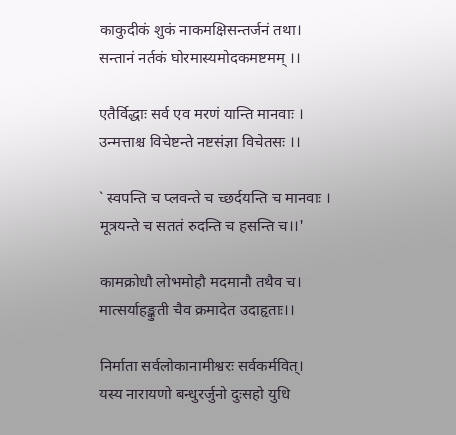काकुदीकं शुकं नाकमक्षिसन्तर्जनं तथा।
सन्तानं नर्तकं घोरमास्यमोदकमष्टमम् ।।

एतैर्विद्धाः सर्व एव मरणं यान्ति मानवाः ।
उन्मत्ताश्च विचेष्टन्ते नष्टसंज्ञा विचेतसः ।।

` स्वपन्ति च प्लवन्ते च च्छर्दयन्ति च मानवाः ।
मूत्रयन्ते च सततं रुदन्ति च हसन्ति च।।'

कामक्रोधौ लोभमोहौ मदमानौ तथैव च।
मात्सर्याहङ्कुती चैव क्रमादेत उदाहृताः।।

निर्माता सर्वलोकानामीश्वरः सर्वकर्मवित्।
यस्य नारायणो बन्धुरर्जुनो दुःसहो युधि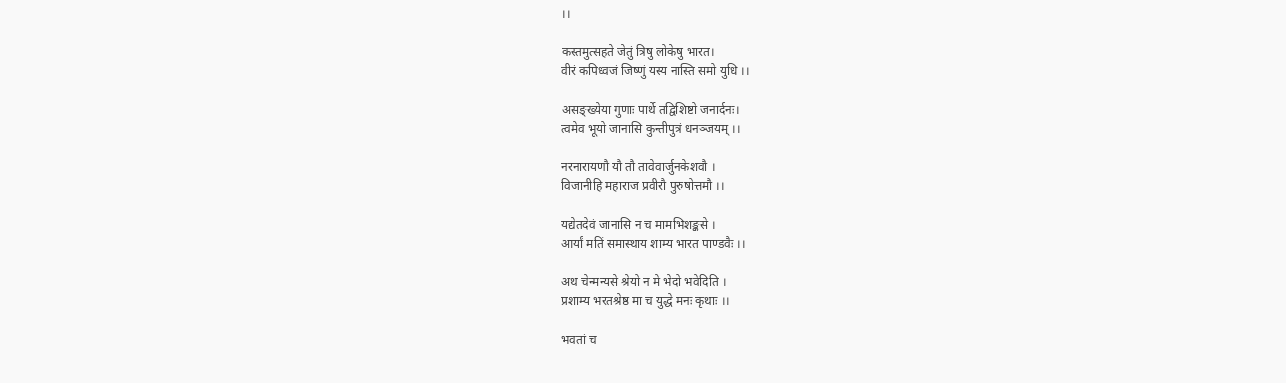।।

कस्तमुत्सहते जेतुं त्रिषु लोकेषु भारत।
वीरं कपिध्वजं जिष्णुं यस्य नास्ति समो युधि ।।

असङ्ख्येया गुणाः पार्थे तद्विशिष्टो जनार्दनः।
त्वमेव भूयो जानासि कुन्तीपुत्रं धनञ्जयम् ।।

नरनारायणौ यौ तौ तावेवार्जुनकेशवौ ।
विजानीहि महाराज प्रवीरौ पुरुषोत्तमौ ।।

यद्येतदेवं जानासि न च मामभिशङ्कसे ।
आर्यां मतिं समास्थाय शाम्य भारत पाण्डवैः ।।

अथ चेन्मन्यसे श्रेयो न मे भेदो भवेदिति ।
प्रशाम्य भरतश्रेष्ठ मा च युद्धे मनः कृथाः ।।

भवतां च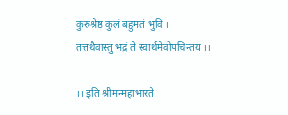कुरुश्रेष्ठ कुलं बहुमतं भुवि ।
तत्तथैवास्तु भद्रं ते स्वार्थमेवोपचिन्तय ।।

।। इति श्रीमन्महाभारते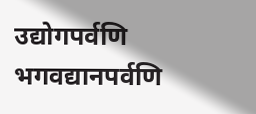उद्योगपर्वणि
भगवद्यानपर्वणि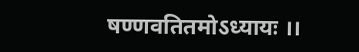षण्णवतितमोऽध्यायः ।।